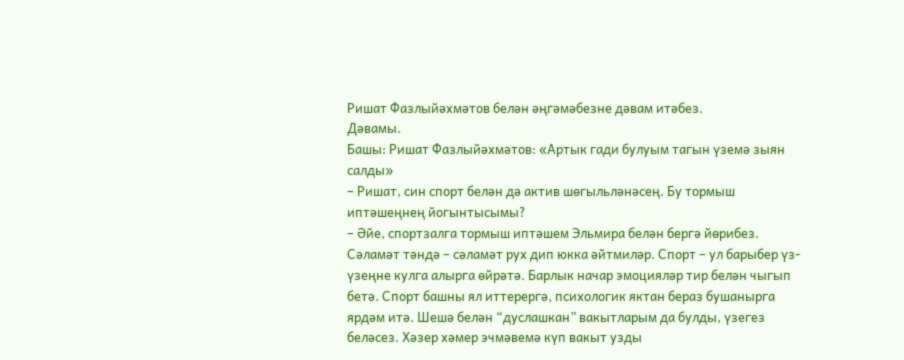Ришат Фазлыйәхмәтов белән әңгәмәбезне дәвам итәбез.
Дәвамы.
Башы: Ришат Фазлыйәхмәтов: «Артык гади булуым тагын үземә зыян салды»
– Ришат, син спорт белән дә актив шөгыльләнәсең. Бу тормыш иптәшеңнең йогынтысымы?
– Әйе, спортзалга тормыш иптәшем Эльмира белән бергә йөрибез. Сәламәт тәндә – сәламәт рух дип юкка әйтмиләр. Спорт – ул барыбер үз-үзеңне кулга алырга өйрәтә. Барлык начар эмоцияләр тир белән чыгып бетә. Спорт башны ял иттерергә, психологик яктан бераз бушанырга ярдәм итә. Шешә белән “дуслашкан” вакытларым да булды, үзегез беләсез. Хәзер хәмер эчмәвемә күп вакыт узды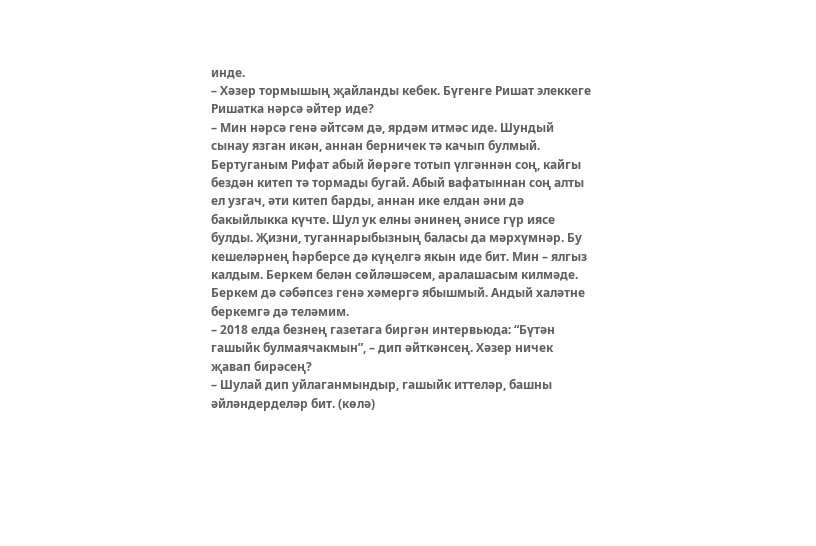инде.
– Хәзер тормышың җайланды кебек. Бүгенге Ришат элеккеге Ришатка нәрсә әйтер иде?
– Мин нәрсә генә әйтсәм дә, ярдәм итмәс иде. Шундый сынау язган икән, аннан берничек тә качып булмый. Бертуганым Рифат абый йөрәге тотып үлгәннән соң, кайгы бездән китеп тә тормады бугай. Абый вафатыннан соң алты ел узгач, әти китеп барды, аннан ике елдан әни дә бакыйлыкка күчте. Шул ук елны әнинең әнисе гүр иясе булды. Җизни, туганнарыбызның баласы да мәрхүмнәр. Бу кешеләрнең һәрберсе дә күңелгә якын иде бит. Мин – ялгыз калдым. Беркем белән сөйләшәсем, аралашасым килмәде. Беркем дә сәбәпсез генә хәмергә ябышмый. Андый халәтне беркемгә дә теләмим.
– 2018 елда безнең газетага биргән интервьюда: “Бүтән гашыйк булмаячакмын”, – дип әйткәнсең. Хәзер ничек җавап бирәсең?
– Шулай дип уйлаганмындыр, гашыйк иттеләр, башны әйләндерделәр бит. (көлә)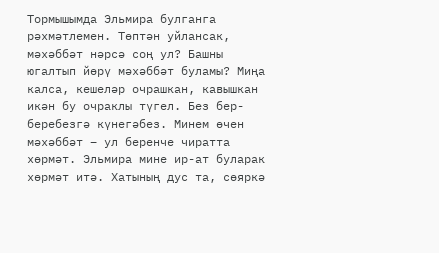Тормышымда Эльмира булганга рәхмәтлемен. Төптән уйлансак, мәхәббәт нәрсә соң ул? Башны югалтып йөрү мәхәббәт буламы? Миңа калса, кешеләр очрашкан, кавышкан икән бу очраклы түгел. Без бер-беребезгә күнегәбез. Минем өчен мәхәббәт – ул беренче чиратта хөрмәт. Эльмира мине ир-ат буларак хөрмәт итә. Хатының дус та, сөяркә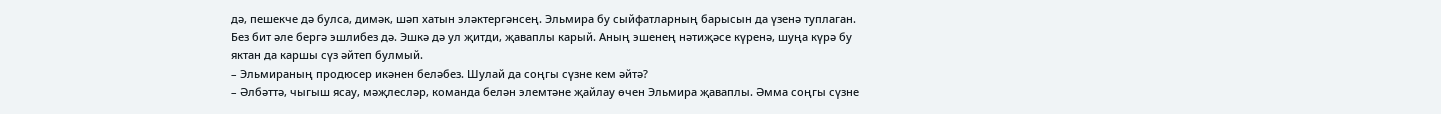дә, пешекче дә булса, димәк, шәп хатын эләктергәнсең. Эльмира бу сыйфатларның барысын да үзенә туплаган. Без бит әле бергә эшлибез дә. Эшкә дә ул җитди, җаваплы карый. Аның эшенең нәтиҗәсе күренә, шуңа күрә бу яктан да каршы сүз әйтеп булмый.
– Эльмираның продюсер икәнен беләбез. Шулай да соңгы сүзне кем әйтә?
– Әлбәттә, чыгыш ясау, мәҗлесләр, команда белән элемтәне җайлау өчен Эльмира җаваплы. Әмма соңгы сүзне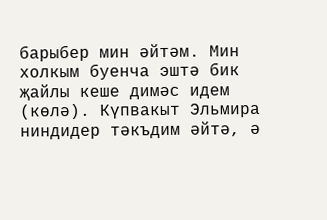барыбер мин әйтәм. Мин холкым буенча эштә бик җайлы кеше димәс идем (көлә). Күпвакыт Эльмира ниндидер тәкъдим әйтә, ә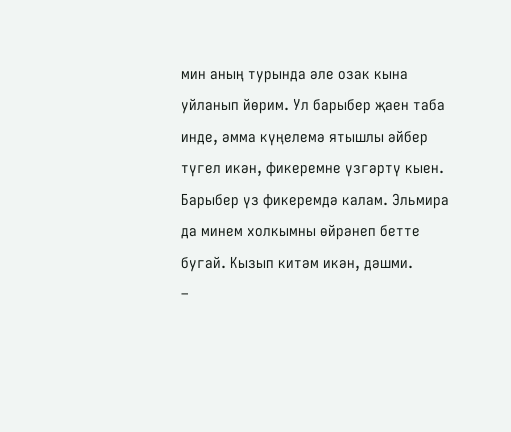мин аның турында әле озак кына уйланып йөрим. Ул барыбер җаен таба инде, әмма күңелемә ятышлы әйбер түгел икән, фикеремне үзгәртү кыен. Барыбер үз фикеремдә калам. Эльмира да минем холкымны өйрәнеп бетте бугай. Кызып китәм икән, дәшми.
–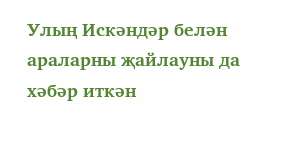Улың Искәндәр белән араларны җайлауны да хәбәр иткән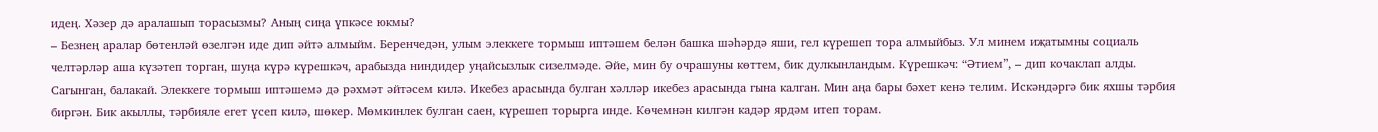идең. Хәзер дә аралашып торасызмы? Аның сиңа үпкәсе юкмы?
– Безнең аралар бөтенләй өзелгән иде дип әйтә алмыйм. Беренчедән, улым элеккеге тормыш иптәшем белән башка шәһәрдә яши, гел күрешеп тора алмыйбыз. Ул минем иҗатымны социаль челтәрләр аша күзәтеп торган, шуңа күрә күрешкәч, арабызда ниндидер уңайсызлык сизелмәде. Әйе, мин бу очрашуны көттем, бик дулкынландым. Күрешкәч: “Әтием”, – дип кочаклап алды. Сагынган, балакай. Элеккеге тормыш иптәшемә дә рәхмәт әйтәсем килә. Икебез арасында булган хәлләр икебез арасында гына калган. Мин аңа бары бәхет кенә телим. Искәндәргә бик яхшы тәрбия биргән. Бик акыллы, тәрбияле егет үсеп килә, шөкер. Мөмкинлек булган саен, күрешеп торырга инде. Көчемнән килгән кадәр ярдәм итеп торам.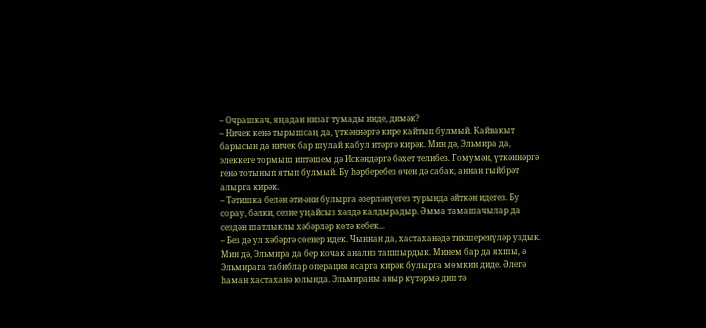– Очрашкач, яңадан низаг тумады инде, димәк?
– Ничек кенә тырышсаң да, үткәннәргә кире кайтып булмый. Кайвакыт барысын да ничек бар шулай кабул итәргә кирәк. Мин дә, Эльмира да, элеккеге тормыш иптәшем дә Искәндәргә бәхет телибез. Гомумән, үткәннәргә генә тотынып ятып булмый. Бу һәрберебез өчен дә сабак, аннан гыйбрәт алырга кирәк.
– Тәтишка белән әти-әни булырга әзерләнүегез турында әйткән идегез. Бу сорау, бәлки, сезне уңайсыз хәлдә калдырадыр. Әмма тамашачылар да сездән шатлыклы хәбәрләр көтә кебек...
– Без дә ул хәбәргә сөенер идек. Чыннан да, хастаханәдә тикшеренүләр уздык. Мин дә, Эльмира да бер кочак анализ тапшырдык. Минем бар да яхшы, ә Эльмирага табиблар операция ясарга кирәк булырга мөмкин диде. Әлегә һаман хастаханә юлында. Эльмираны авыр күтәрмә дип тә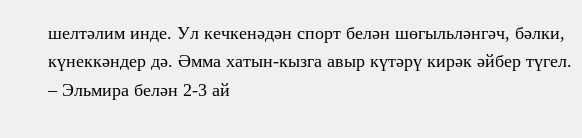шелтәлим инде. Ул кечкенәдән спорт белән шөгыльләнгәч, бәлки, күнеккәндер дә. Әмма хатын-кызга авыр күтәрү кирәк әйбер түгел.
– Эльмира белән 2-3 ай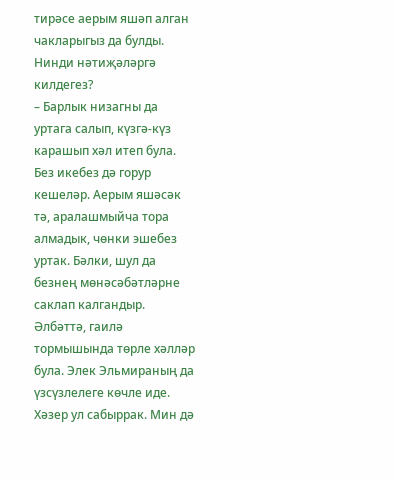тирәсе аерым яшәп алган чакларыгыз да булды. Нинди нәтиҗәләргә килдегез?
– Барлык низагны да уртага салып, күзгә-күз карашып хәл итеп була. Без икебез дә горур кешеләр. Аерым яшәсәк тә, аралашмыйча тора алмадык, чөнки эшебез уртак. Бәлки, шул да безнең мөнәсәбәтләрне саклап калгандыр. Әлбәттә, гаилә тормышында төрле хәлләр була. Элек Эльмираның да үзсүзлелеге көчле иде. Хәзер ул сабыррак. Мин дә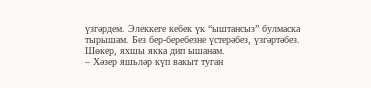үзгәрдем. Элеккеге кебек үк “ыштансыз” булмаска тырышам. Без бер-беребезне үстерәбез, үзгәртәбез. Шөкер, яхшы якка дип ышанам.
– Хәзер яшьләр күп вакыт туган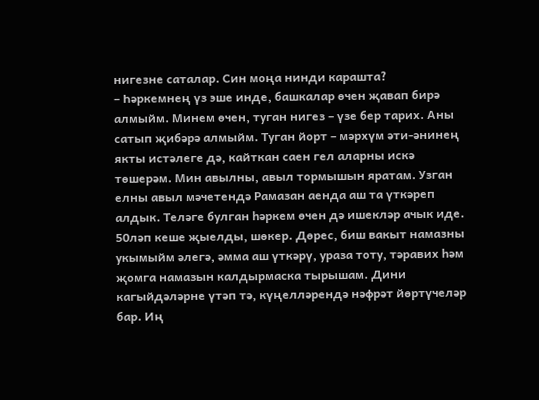нигезне саталар. Син моңа нинди карашта?
– Һәркемнең үз эше инде, башкалар өчен җавап бирә алмыйм. Минем өчен, туган нигез – үзе бер тарих. Аны сатып җибәрә алмыйм. Туган йорт – мәрхүм әти-әнинең якты истәлеге дә, кайткан саен гел аларны искә төшерәм. Мин авылны, авыл тормышын яратам. Узган елны авыл мәчетендә Рамазан аенда аш та үткәреп алдык. Теләге булган һәркем өчен дә ишекләр ачык иде. 50ләп кеше җыелды, шөкер. Дөрес, биш вакыт намазны укымыйм әлегә, әмма аш үткәрү, ураза тоту, тәравих һәм җомга намазын калдырмаска тырышам. Дини кагыйдәләрне үтәп тә, күңелләрендә нәфрәт йөртүчеләр бар. Иң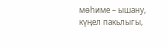мөһиме – ышану, күңел пакьлыгы,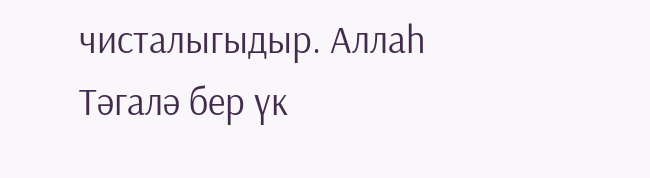чисталыгыдыр. Аллаһ Тәгалә бер үк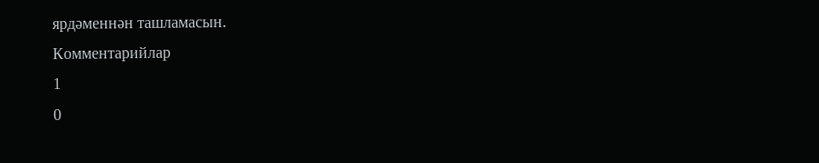ярдәменнән ташламасын.
Комментарийлар
1
0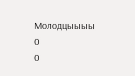Молодцыыыы
0
0